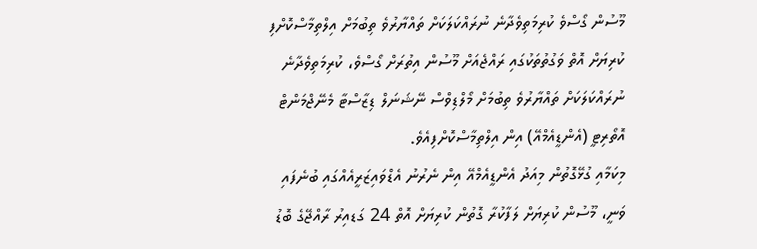މޫސުން ގޯސްވެ ކުރިމަތިވެދާނެ ނުރައްކަލަކަށް ތައްޔާރުވެ ތިބުމަށް އިލްތިމާސްކޮށްފި
ކުރިޔަށް އޮތް ވަގުތުތަކުގައި ރައްޖެއަށް މޫސުން އިތުރަށް ގޯސްވެ، ކުރިމަތިވެދާނެ ނުރައްކަލަކަށް ތައްޔާރުވެ ތިބުމަށް މޯލްޑިވްސް ނޭޝަނަލް ޑިޒާސްޓާ މެނޭޖްމަންޓް އޮތޯރިޓީ (އެންޑީއެމްއޭ) އިން އިލްތިމާސްކޮށްފިއެވެ.
މިކަމާއި ގުޅޭގޮތުން މިއަދު އެންޑީއެމްއޭ އިން ނެރުނު އެޑްވައިޒަރީއެއްގައި ބުނެފައި ވަނީ، މޫސުން ކުރިޔަށް ލަފާކުރާ ގޮތުން ކުރިޔަށް އޮތް 24 ގަޑއިރު ރާއްޖޭގެ ބޮޑު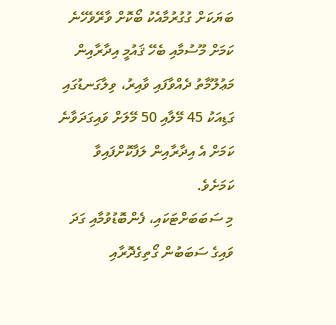ބަޔަކަށް ގުގުރުމާއެކު ބޯކޮށް ވާރޭވެހޭނެ ކަމަށް މޫސުމާއި ބެހޭ ޤައުމީ އިދާރާއިން މަޢުލޫމާތު ދެއްވާފައި ވާއިރު، ވިލާގަނޑުގައި ގަޑިއަކު 45 މޭލާއި 50 މޭލަށް ވައިގަދަވާނެ ކަމަށް އެ އިދާރާއިން ލަފާކޮށްފައިވާ ކަމަށެވެ.
މި ސަބަބަށްޓަކައި، ފެންބޮޑުވުމާއި ގަދަ ވައިގެ ސަބަބުން ގޯތިގެދޮރާއި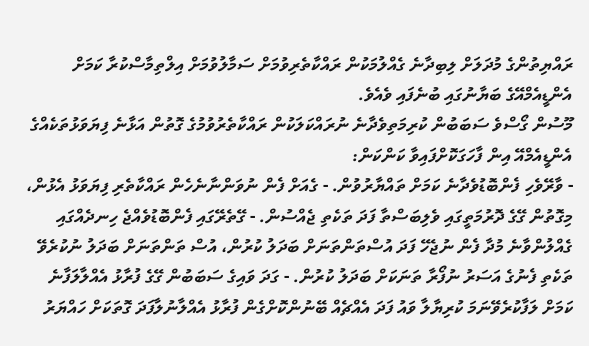ރައްޔިތުންގެ މުދަލަށް ލިބިދާނެ ގެއްލުމަކުން ރައްކާތެރިވުމަށް ސަމާލުވުމަށް އިލްތިމާސްކުރާ ކަމަށް އެންޑީއެމްއޭގެ ބަޔާނުގައި ބުނެފައި ވެއެވެ.
މޫސުން ގޯސްވެ ސަބަބުން ކުރިމަތިވެދާނެ ނުރައްކަލަކުން ރައްކާތެރުވުމުގެ ގޮތުން އަޅާނެ ފިޔަވަޅުތަކެއްގެ އެންޑީއެމްއޭ އިން ފާހަގަކޮށްފައިވާ ކަންކަން:
- ވާރޭވެހި ފެންބޮޑުވެދާނެ ކަމަށް ތައްޔާރުވުން. - ގެއަށް ފެން ނުވަންނާނެހެން ރައްކާތެރި ފިޔަވަޅު އެޅުން، މިގޮތުން ގޭގެ ދޮރުމަތީގައި ވެލިބަސްތާ ފަދަ ތަކެތި ޖެއްސުން. - ގޭތެރޭގައި ފެންބޮޑުވެއްޖެ ހިނދެއްގައި ގެއްލުންވާނެ މުދާ ފެން ނުޖެހޭ ފަދަ އުސްތަންތަނަށް ބަދަލު ކުރުން، އުސް ތަންތަނަށް ބަދަލު ނުކުރެވޭ ތަކެތި ފެނުގެ އަސަރު ނުފޯރާ ތަނަކަށް ބަދަލު ކުރުން. - ގަދަ ވައިގެ ސަބަބުން ގޭގެ ފުރާޅު އެއްލާލަފާނެ ކަމަށް ލަފާކުރެވޭނަމަ ކުރިޔާލާ ވައު ފަދަ އެއްޗެއް ބޭނުންކޮށްގެން ފުރާޅު އެއްލާނުލާފަދަ ގޮތަކަށް ހައްޔަރު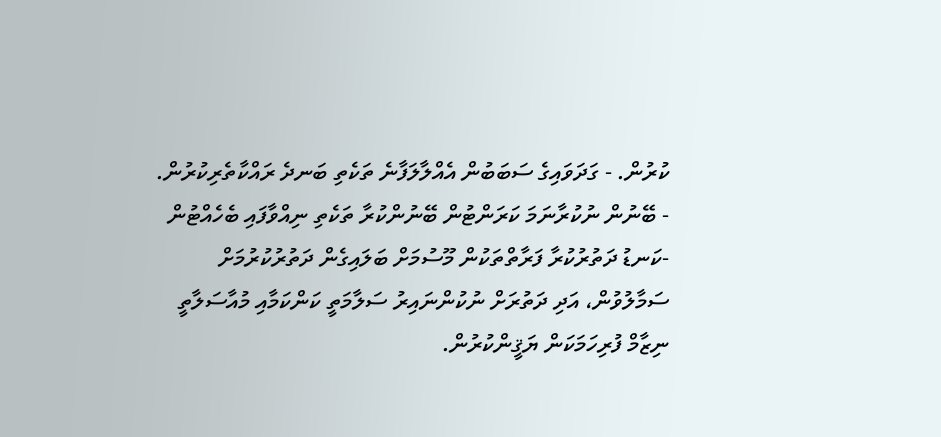ކުރުން. - ގަދަވައިގެ ސަބަބުން އެއްލާލަފާނެ ތަކެތި ބަނދެ ރައްކާތެރިކުރުން. - ބޭނުން ނުކުރާނަމަ ކަރަންޓުން ބޭނުންކުރާ ތަކެތި ނިއްވާފައި ބެހެއްޓުން -ކަނޑު ދަތުރުކުރާ ފަރާތްތަކުން މޫސުމަށް ބަލައިގެން ދަތުރުކުރުމަށް ސަމާލުވުން، އަދި ދަތުރަށް ނުކުންނައިރު ސަލާމަތީ ކަންކަމާއި މުއާސަލާތީ ނިޒާމް ފުރިހަމަކަން ޔަޤީންކުރުން.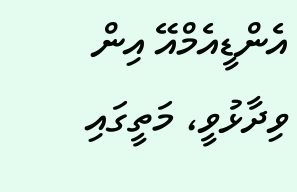އެންޑީއެމްއޭ އިން ވިދާޅުވީ، މަތީގައި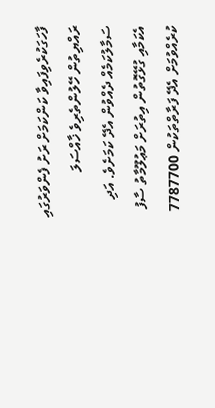ފާހަގަކުރެވިފައިވާ ކަންކަމަށް ރަށު ފެންވަރުގައި ރައްޔިތުން ހޭލުންތެރިވެ ޚާއްސަލަ ސަމާލުކަމެއް ދެއްވުން އެދޭ ކަމަށެވެ. އަދި އެކަމާއި ގުޅޭގޮތުން އިތުރަށް މަޢުލޫމާތު ސާފު ކުރެއްވުމަށް އެދޭ ފަރާތްތަކުން 7787700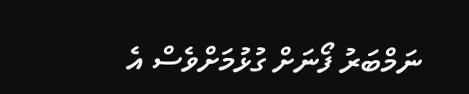ނަމްބަރު ފޯނަށް ގުޅުމަށްވެސް އެ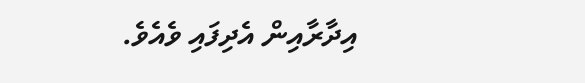އިދާރާއިން އެދިފައި ވެއެވެ.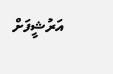އަރުޝީފަށް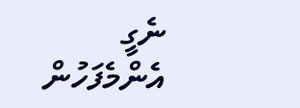ނެގީ
އެންމެފަހުން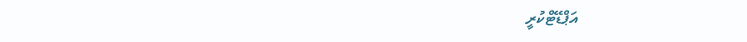އަޕްޑޭޓްކުރީ